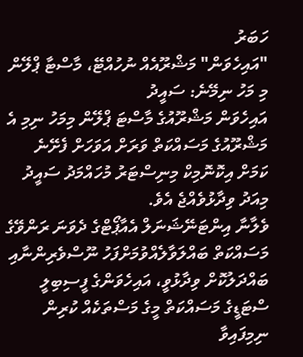ހަބަރު
"އައިހެވަން" މަޝްރޫއެއް ނުހުއްޓޭ، މާސްޓާ ޕްލޭން މި މަހު ނިމޭނެ: ސައީދު
އައިހެވަން މަޝްރޫއުގެ މާސްޓަ ޕްލޭން މިމަހު ނިމި އެ މަޝްރޫއުގެ މަސައްކަތް ވަރަށް އަވަހަށް ފެށޭނެ ކަމަށް އިކޮނޮމިކް މިނިސްޓަރު މުހައްމަދު ސައީދު މިއަދު ވިދާޅުވެއްޖެ އެވެ.
ވެލާނާ އިންޓަނޭޝަނަލް އެއާޕޯޓްގެ ދެވަނަ ރަންވޭގެ މަސައްކަތް ބައްލަވާލެއްވުމަށްފަހު ނޫސްވެރިންނާއި ބައްދަލުކޮށް ވިދާޅުވީ، އައިހެވަންގެ ފީސިބިލީ ސްޓަޑީގެ މަސައްކަތް މީގެ މަސްތަކެއް ކުރިން ނިމިފައިވާ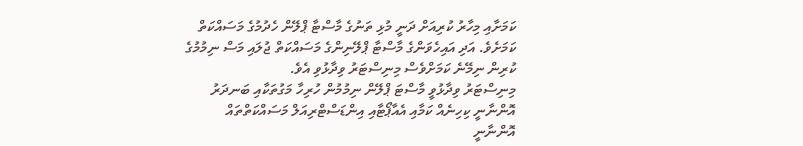ކަމަށާއި މިހާރު ކުރިއަށް ދަނީ މުޅި ތަނުގެ މާސްޓާ ޕްލޭން ހެދުމުގެ މަސައްކަތް ކަމަށެވެ. އަދި އައިހެވަންގެ މާސްޓާ ޕްލޭނިންގެ މަސައްކަތް ޖުލައި މަސް ނިމުމުގެ ކުރިން ނިމޭނެ ކަމަށްވެސް މިނިސްޓަރު ވިދާޅުވި އެވެ.
މިނިސްޓަރު ވިދާޅުވީ މާސްޓަ ޕްލޭން ނިމުމުން ހުރިހާ މަގުތަކާއި ބަނދަރު އޮންނާނީ ކިހިނެއް ކަމާއި އެއާޕޯޓާއި އިންޑަސްޓްރިއަލް މަސައްކަތްތައް އޮންނާނީ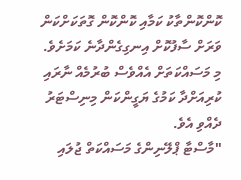ކޮންކޮންތާކު ކަމާއި ކޮންކޮން ގޮތަކަށްކަން ވަރަށް ސާފުކޮށް އިނގިގެންދާނެ ކަމަށެވެ. މި މަސައްކަތަށް އެއްވެސް ބުރުމެއް ނާރައި ކުރިއަށްދާ ކަމުގެ ޔަގީންކަން މިނިސްޓަރު ދެއްވި އެވެ.
"މާސްޓާ ޕްލޭނިންގެ މަސައްކަތް ޖުލައި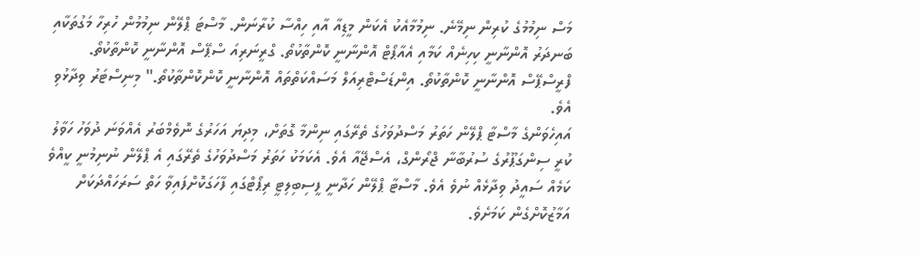މަސް ނިމުމުގެ ކުރިން ނިމޭނެ. ނިމުމާއެކު އެކަން މީޑިއާ އާއި ހިއްސާ ކުރާނަން. މާސްޓަ ޕްލޭން ނިމުމުން ހުރިހާ މަގުތަކާއި ބަނދަރު އޮންނާނީ ކިހިނެއް ކަމާއި އެއާޕޯޓް އޮންނާނީ ކޮންތާކުތޯ. ގްރީނަރިއަ ސްޕޭސް އޮންނާނީ ކޮންތާކުތޯ. ފްރީސްޕޭސް އޮންނާނީ ކޮންތާކުތޯ. އިންޑަސްޓްރިއަލް މަސައްކަތްތައް އޮންނާނީ ކޮންކޮންތާކުތޯ." މިނިސްޓަރު ވިދާޅުވި އެވެ.
އައިހެވަންގެ މާސްޓާ ޕްލޭން ހަތަރު މަސްދުވަހުގެ ތެރޭގައި ނިންމާ ގޮތަށް، މިދިޔަ އަހަރުގެ ނޮވެމްބަރު އެއްވަނަ ދުވަހު ހަވާލު ކުރީ ސިންގަޕޫރުގެ ސުރުބާނާ ޖްރޯންގް، އެސްޖޭއާ އެވެ. އެކަމަކު ހަތަރު މަސްދުވަހުގެ ތެރޭގައި އެ ޕްލޭން ނުނިމުނީ ކީއްވެ ކަމެއް ސައީދު ވިދާޅެއް ނުވެ އެވެ. މާސްޓާ ޕްލޭން ހަދާނީ ފީސިބިލިޓީ ރިޕޯޓްގައި ފާހަގަކޮށްފައިވާ ހަތް ސަރަހައްދަކަށް އަމާޒުކޮށްގެން ކަމަށެވެ.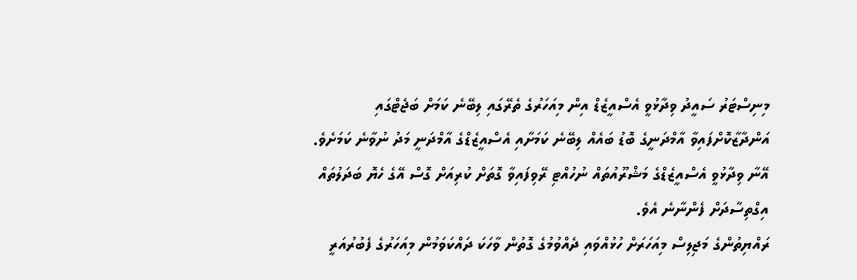މިނިސްޓަރު ސައީދު ވިދާޅުވީ އެސްއީޒެޑް އިން މިއަހަރުގެ ތެރޭގައި ލިބޭނެ ކަމަށް ބަޖެޓްގައި އަންދާޒާކޮށްފައިވާ އާމްދަނީގެ ބޮޑު ބައެއް ލިބޭނެ ކަމަށާއި އެސްއީޒެޑްގެ އާމްދަނީ މަދު ނުވާނެ ކަމަށެވެ. އޭނާ ވިދާޅުވީ އެސްއީޒެޑްގެ މަޝްރޫއުތައް ނުހުއްޓި ރޭވިފައިވާ ގޮތަށް ކުރިއަށް ގޮސް އޭގެ ހެޔޮ ބަދަލުތައް އިގްތިސާދަށް ފެންނާނެ އެވެ.
ރައްޔިތުންގެ މަޖިލިސް މިއަހަރަށް ހުޅުއްވައި ދެއްވުމުގެ ގޮތުން ވާހަކަ ދައްކަވަމުން މިއަހަރުގެ ފެބުރުއަރީ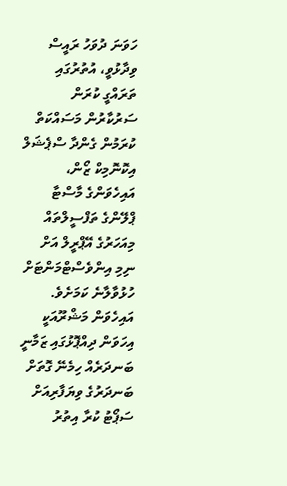ހަވަނަ ދުވަހު ރައީސް ވިދާޅުވީ، އުތުރުގައި ތަރައްގީ ކުރަން ސަރުކާރުން މަސައްކަތް ކުރަމުން ގެންދާ ސްޕެޝަލް އިކޮނޮމިކް ޒޯން، އައިހެވަންގެ މާސްޓާ ޕްލޭންގެ ތަފްސީލްތައް މިއަހަރުގެ އޭޕްރީލް އަށް ނިމި އިންވެސްޓްމަންޓަށް ހުޅުވާލާނެ ކަމަށެވެ.
އައިހެވަން މަޝްރޫއަކީ އިހަވަން ދިއްޕޮޅުގައި ޒަމާނީ ބަނދަރެއް ހިމެނޭ ގޮތަށް ބަނދަރުގެ ވިޔަފާރިއަށް ސަޕޯޓު ކުރާ އިތުރު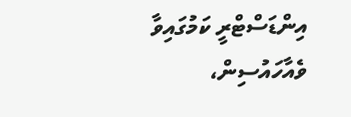އިންޑަސްޓްރީ ކަމުގައިވާ ވެއާހައުސިން،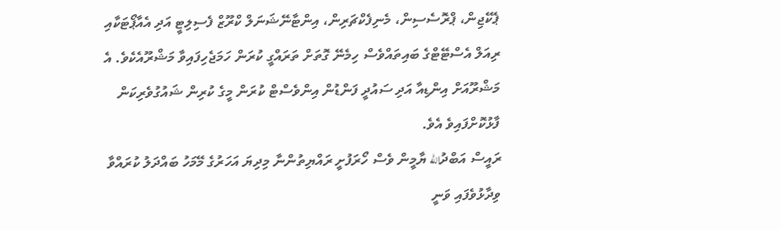ޕެކޭޖިން، ޕްރޮސެސިން، މެނިފެކްޗަރިން، އިންޓާނޭޝަނަލް ކްރޫޒް ފެސިލިޓީ އަދި އެއާޕޯޓަކާއި ރިއަލް އެސްޓޭޓްގެ ބައިތައްވެސް ހިމެނޭ ގޮތަށް ތަރައްގީ ކުރަން ހަމަޖެހިފައިވާ މަޝްރޫއެކެވެ. އެ މަޝްރޫއަށް އިންޑިއާ އަދި ސައުދީ ފަންޑުން އިންވެސްޓް ކުރަން މީގެ ކުރިން ޝައުގުވެރިކަން ފާޅުކޮށްފައިވެ އެވެ.
ރައީސް އަބްދުالله ޔާމީން ވެސް ހޯރަފުށީ ރައްޔިތުންނާ މިދިޔަ އަހަރުގެ މޭމަހު ބައްދަލު ކުރައްވާ ވިދާޅުވެފައި ވަނީ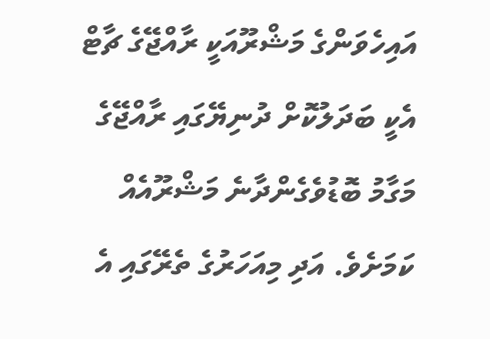އައިހެވަންގެ މަޝްރޫއަކީ ރާއްޖޭގެ ޗާޓް އެކީ ބަދަލުކޮށް ދުނިޔޭގައި ރާއްޖޭގެ މަގާމު ބޮޑުވެގެންދާނެ މަޝްރޫއެއް ކަމަށެވެ. އަދި މިއަހަރުގެ ތެރޭގައި އެ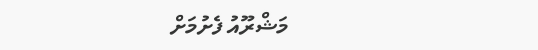މަޝްރޫއު ފެށުމަށް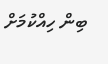ބިން ހިއްކުމަށް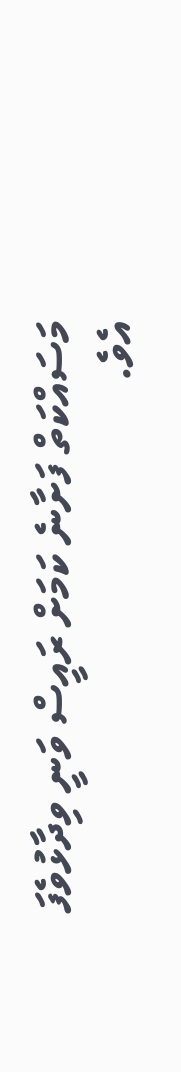މަސައްކަތް ފަށާނެ ކަމަށް ރައީސް ވަނީ ވިދާޅުވެފަ އެވެ.